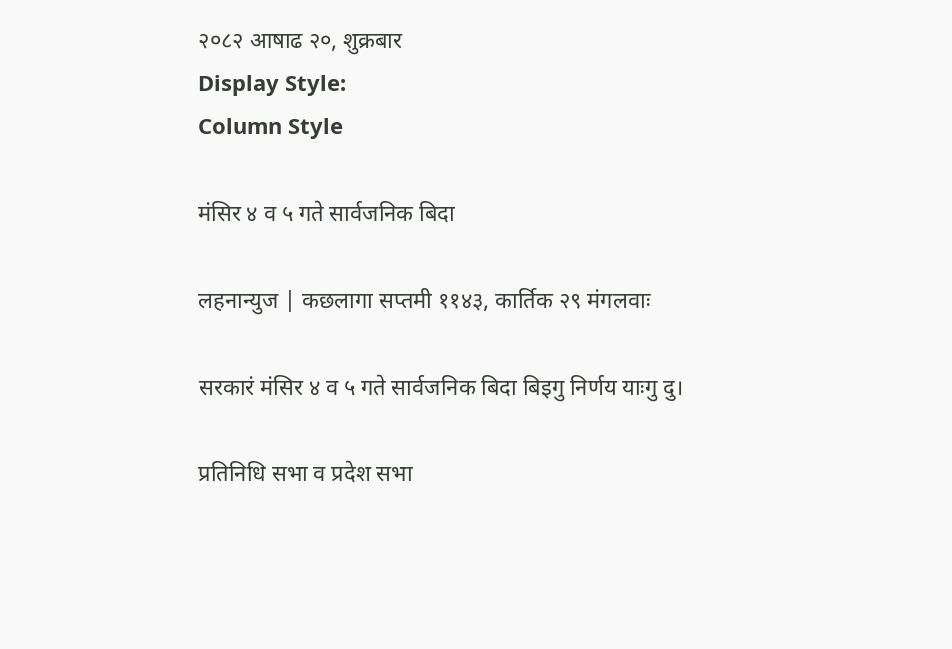२०८२ आषाढ २०, शुक्रबार
Display Style:
Column Style

मंसिर ४ व ५ गते सार्वजनिक बिदा

लहनान्युज | कछलागा सप्तमी ११४३, कार्तिक २९ मंगलवाः

सरकारं मंसिर ४ व ५ गते सार्वजनिक बिदा बिइगु निर्णय याःगु दु।

प्रतिनिधि सभा व प्रदेश सभा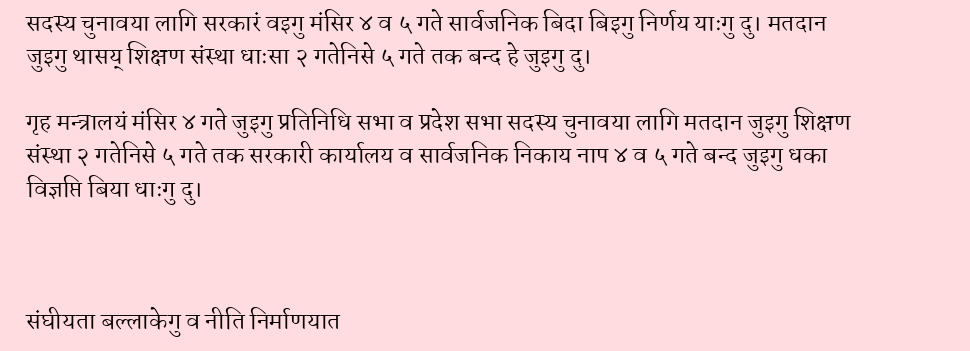सदस्य चुनावया लागि सरकारं वइगु मंसिर ४ व ५ गते सार्वजनिक बिदा बिइगु निर्णय याःगु दु। मतदान जुइगु थासय् शिक्षण संस्था धाःसा २ गतेनिसे ५ गते तक बन्द हे जुइगु दु।

गृह मन्त्रालयं मंसिर ४ गते जुइगु प्रतिनिधि सभा व प्रदेश सभा सदस्य चुनावया लागि मतदान जुइगु शिक्षण संस्था २ गतेनिसे ५ गते तक सरकारी कार्यालय व सार्वजनिक निकाय नाप ४ व ५ गते बन्द जुइगु धका विज्ञप्ति बिया धाःगु दु।



संघीयता बल्लाकेगु व नीति निर्माणयात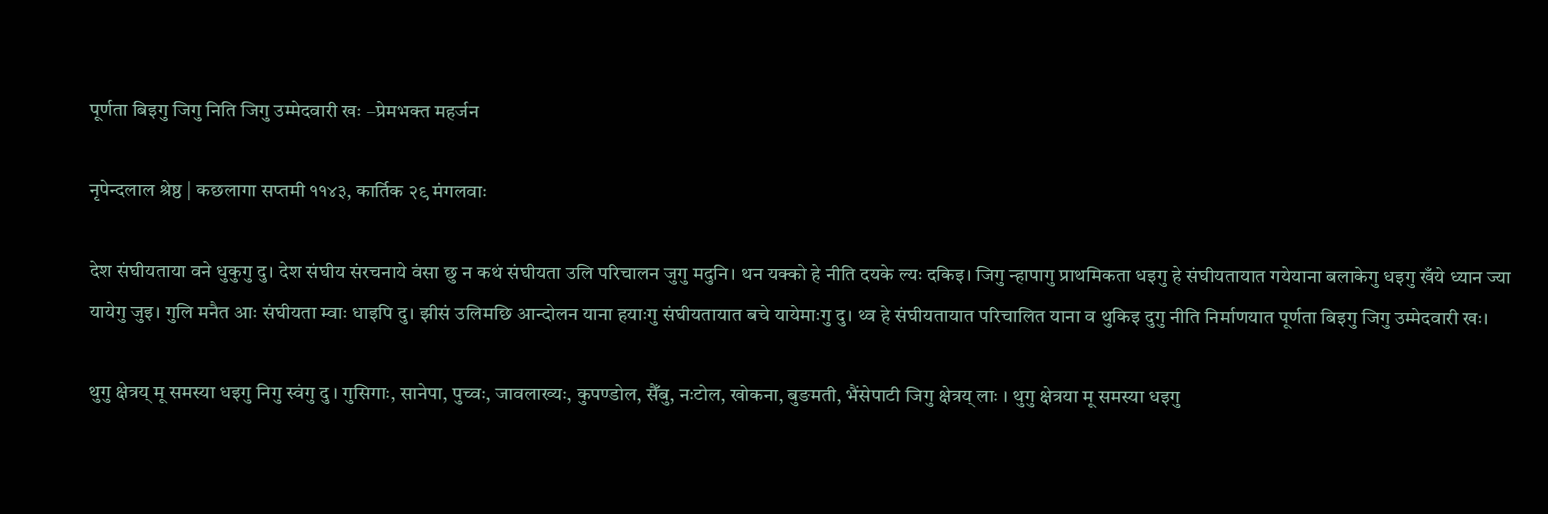पूर्णता बिइगु जिगु निति जिगु उम्मेदवारी खः –प्रेमभक्त महर्जन

नृपेन्दलाल श्रेष्ठ | कछलागा सप्तमी ११४३, कार्तिक २९ मंगलवाः

देश संघीयताया वने धुकुगु दु। देश संघीय संरचनाये वंसा छु न कथं संघीयता उलि परिचालन जुगु मदुनि। थन यक्को हे नीति दयके ल्यः दकिइ। जिगु न्हापागु प्राथमिकता धइगु हे संघीयतायात गयेयाना बलाकेगु धइगु खँये ध्यान ज्या यायेगु जुइ। गुलि मनैत आः संघीयता म्वाः धाइपि दु। झीसं उलिमछि आन्दोलन याना हयाःगु संघीयतायात बचे यायेमाःगु दु। थ्व हे संघीयतायात परिचालित याना व थुकिइ दुगु नीति निर्माणयात पूर्णता बिइगु जिगु उम्मेदवारी खः।

थुगु क्षेत्रय् मू समस्या धइगु निगु स्वंगु दु । गुसिगाः, सानेपा, पुच्वः, जावलाख्यः, कुपण्डोल, सैँबु, नःटोल, खोकना, बुङमती, भैंसेपाटी जिगु क्षेत्रय् लाः । थुगु क्षेत्रया मू समस्या धइगु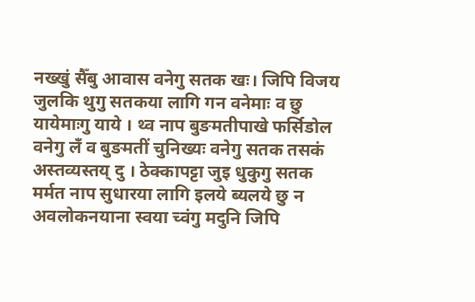नख्खुं सैँबु आवास वनेगु सतक खः। जिपि विजय जुलकि थुगु सतकया लागि गन वनेमाः व छु यायेमाःगु याये । थ्व नाप बुङमतीपाखे फर्सिडोल वनेगु लँ व बुङमतीं चुनिख्यः वनेगु सतक तसकं अस्तव्यस्तय् दु । ठेक्कापट्टा जुइ धुकुगु सतक मर्मत नाप सुधारया लागि इलये ब्यलये छु न अवलोकनयाना स्वया च्वंगु मदुनि जिपि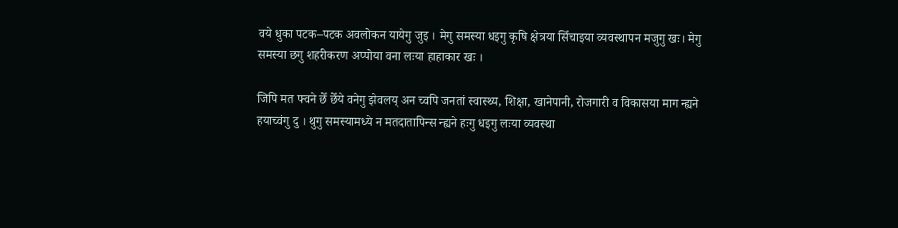वये धुका पटक–पटक अवलोकन यायेगु जुइ । मेगु समस्या धइगु कृषि क्षेत्रया सिँचाइया व्यवस्थापन मजुगु खः। मेगु समस्या छगु शहरीकरण अप्पोया वना लःया हाहाकार खः ।

जिपि मत फ्वने छेँ छेँये वनेगु झेवलय् अन च्वपि जनतां स्वास्थ्य, शिक्षा, खानेपानी, रोजगारी व विकासया माग न्ह्यने हयाच्वंगु दु । थुगु समस्यामध्ये न मतदातापिन्स न्ह्यने हःगु धइगु लःया व्यवस्था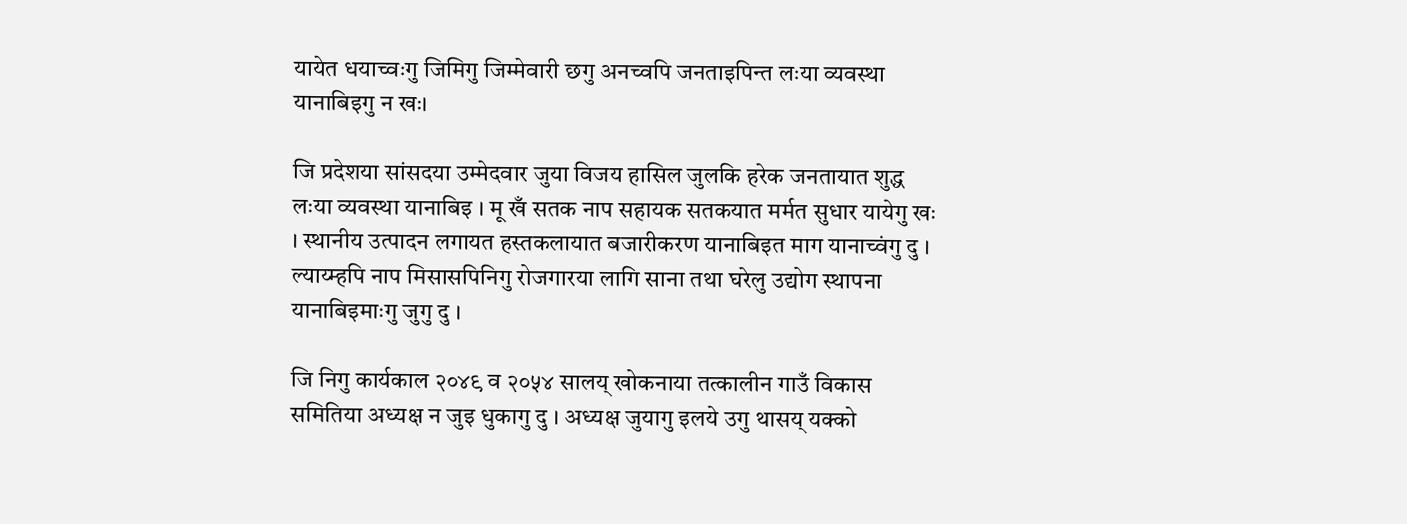यायेत धयाच्वःगु जिमिगु जिम्मेवारी छगु अनच्वपि जनताइपिन्त लःया व्यवस्था यानाबिइगु न खः।

जि प्रदेशया सांसदया उम्मेदवार जुया विजय हासिल जुलकि हरेक जनतायात शुद्ध लःया व्यवस्था यानाबिइ । मू खँ सतक नाप सहायक सतकयात मर्मत सुधार यायेगु खः । स्थानीय उत्पादन लगायत हस्तकलायात बजारीकरण यानाबिइत माग यानाच्वंगु दु । ल्याय्म्हपि नाप मिसासपिनिगु रोजगारया लागि साना तथा घरेलु उद्योग स्थापना यानाबिइमाःगु जुगु दु ।

जि निगु कार्यकाल २०४९ व २०५४ सालय् खोकनाया तत्कालीन गाउँ विकास समितिया अध्यक्ष न जुइ धुकागु दु । अध्यक्ष जुयागु इलये उगु थासय् यक्को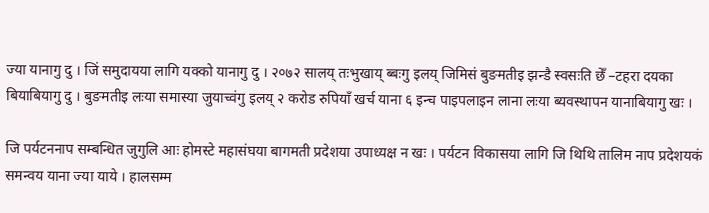ज्या यानागु दु । जिं समुदायया लागि यक्को यानागु दु । २०७२ सालय् तःभुखाय् ब्बःगु इलय् जिमिसं बुङमतीइ झन्डै स्वसःति छेँ –टहरा दयका बियाबियागु दु । बुङमतीइ लःया समास्या जुयाच्वंगु इलय् २ करोड रुपियाँ खर्च याना ६ इन्च पाइपलाइन लाना लःया ब्यवस्थापन यानाबियागु खः ।

जि पर्यटननाप सम्बन्धित जुगुलि आः होमस्टे महासंघया बागमती प्रदेशया उपाध्यक्ष न खः । पर्यटन विकासया लागि जि थिथि तालिम नाप प्रदेशयकं समन्वय याना ज्या याये । हालसम्म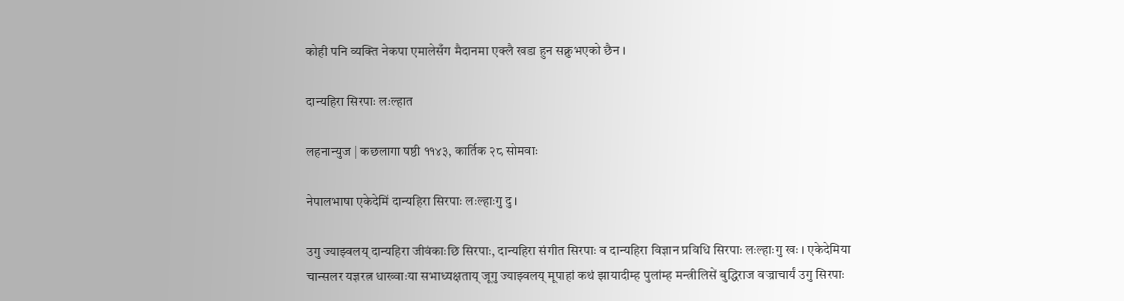कोही पनि व्यक्ति नेकपा एमालेसँग मैदानमा एक्लै खडा हुन सक्नुभएको छैन ।

दान्यहिरा सिरपाः लःल्हात

लहनान्युज | कछलागा षष्ठी ११४३, कार्तिक २८ सोमवाः

नेपालभाषा एकेदेमिं दान्यहिरा सिरपाः लःल्हाःगु दु ।

उगु ज्याझ्वलय् दान्यहिरा जीवंकाःछि सिरपाः, दान्यहिरा संगीत सिरपाः व दान्यहिरा विज्ञान प्रविधि सिरपाः लःल्हाःगु खः । एकेदेमिया चान्सलर यज्ञरत्न धाख्वाःया सभाध्यक्षताय् जूगु ज्याझ्वलय् मूपाहां कथं झायादीम्ह पुलांम्ह मन्त्रीलिसें बुद्धिराज वज्राचार्यं उगु सिरपाः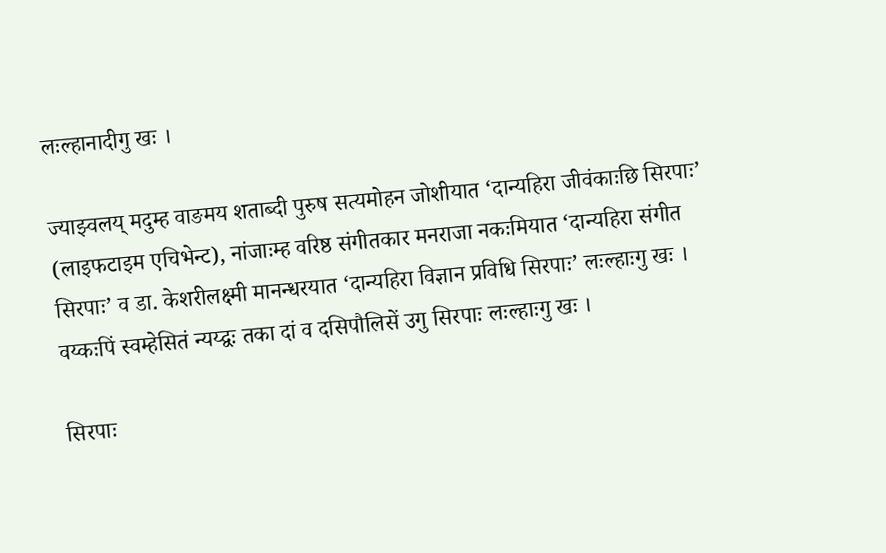लःल्हानादीगु खः ।

ज्याझ्वलय् मदुम्ह वाङमय शताब्दी पुरुष सत्यमोहन जोशीयात ‘दान्यहिरा जीवंकाःछि सिरपाः’ (लाइफटाइम एचिभेन्ट), नांजाःम्ह वरिष्ठ संगीतकार मनराजा नकःमियात ‘दान्यहिरा संगीत सिरपाः’ व डा. केशरीलक्ष्मी मानन्धरयात ‘दान्यहिरा विज्ञान प्रविधि सिरपाः’ लःल्हाःगु खः । वय्कःपिं स्वम्हेसितं न्यय्द्वः तका दां व दसिपौलिसें उगु सिरपाः लःल्हाःगु खः ।

सिरपाः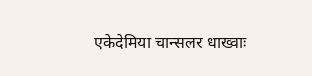एकेदेमिया चान्सलर धाख्वाः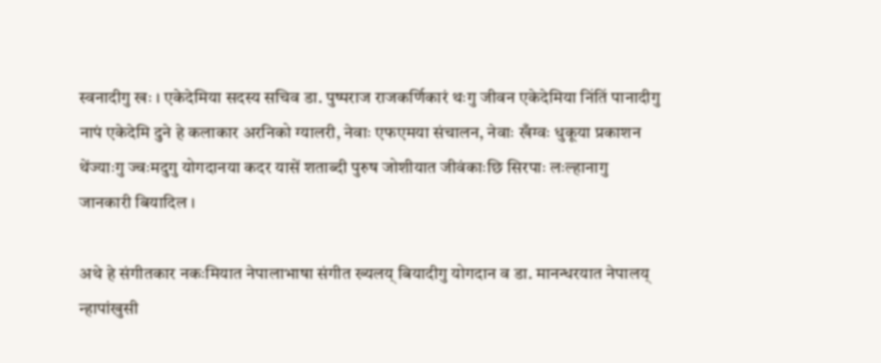स्वनादीगु खः । एकेदेमिया सदस्य सचिव डा. पुष्पराज राजकर्णिकारं थःगु जीवन एकेदेमिया निंतिं पानादीगु नापं एकेदेमि दुने हे कलाकार अरनिको ग्यालरी, नेवाः एफएमया संचालन, नेवाः खँग्वः धुकूया प्रकाशन थेंज्याःगु ज्वःमदुगु योगदानया कदर यासें शताब्दी पुरुष जोशीयात जीवंकाःछि सिरपाः लःल्हानागु जानकारी बियादिल ।

अथे हे संगीतकार नकःमियात नेपालाभाषा संगीत ख्यलय् बियादीगु योगदान व डा. मानन्धरयात नेपालय् न्हापांखुसी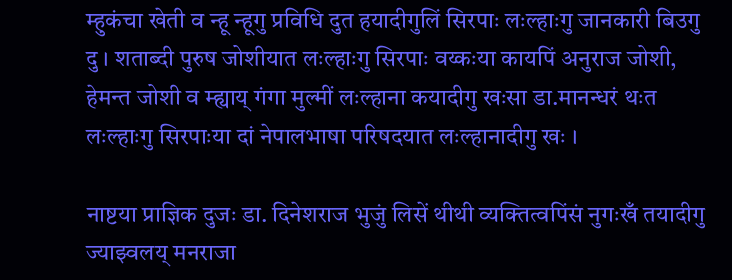म्हुकंचा खेती व न्हू न्हूगु प्रविधि दुत हयादीगुलिं सिरपाः लःल्हाःगु जानकारी बिउगु दु । शताब्दी पुरुष जोशीयात लःल्हाःगु सिरपाः वय्कःया कायपिं अनुराज जोशी, हेमन्त जोशी व म्ह्याय् गंगा मुल्मीं लःल्हाना कयादीगु खःसा डा.मानन्धरं थःत लःल्हाःगु सिरपाःया दां नेपालभाषा परिषदयात लःल्हानादीगु खः ।

नाष्टया प्राज्ञिक दुजः डा. दिनेशराज भुजुं लिसें थीथी व्यक्तित्वपिंसं नुगःखँ तयादीगु ज्याझ्वलय् मनराजा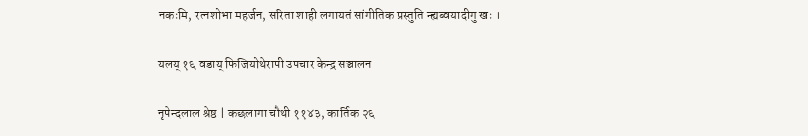नकःमि, रत्नशोभा महर्जन, सरिता शाही लगायतं सांगीतिक प्रस्तुति न्ह्यब्वयादीगु खः ।

यलय् १६ वडाय् फिजियोथेरापी उपचार केन्द्र सञ्चालन

नृपेन्दलाल श्रेष्ठ | कछलागा चौथी ११४३, कार्तिक २६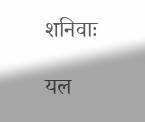शनिवाः

यल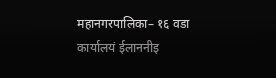महानगरपालिका– १६ वडा कार्यालयं ईलाननीइ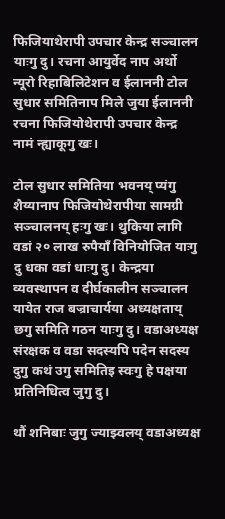फिजियाथेरापी उपचार केन्द्र सञ्चालन याःगु दु। रचना आयुर्वेद नाप अर्थो न्यूरो रिहाबिलिटेशन व ईलाननी टोल सुधार समितिनाप मिले जुया ईलाननी रचना फिजियोथेरापी उपचार केन्द्र नामं न्ह्याकूगु खः।

टोल सुधार समितिया भवनय् प्यंगु शैय्यानाप फिजियोथेरापीया सामग्री सञ्चालनय् हःगु खः। थुकिया लागि वडां २० लाख रुपैयाँ विनियोजित याःगु दु धका वडां धाःगु दु। केन्द्रया व्यवस्थापन व दीर्घकालीन सञ्चालन यायेत राज बज्राचार्यया अध्यक्षताय् छगु समिति गठन याःगु दु। वडाअध्यक्ष संरक्षक व वडा सदस्यपि पदेन सदस्य दुगु कथं उगु समितिइ स्वःगु हे पक्षया प्रतिनिधित्व जुगु दु।

थौं शनिबाः जुगु ज्याझ्वलय् वडाअध्यक्ष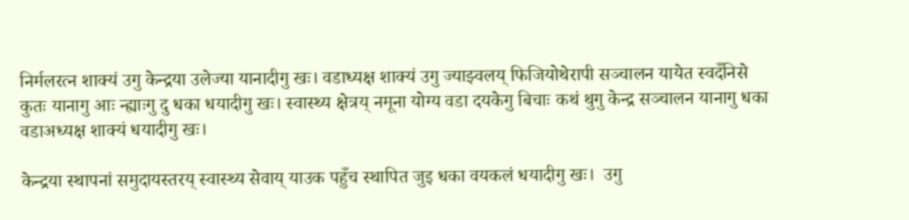निर्मलरत्न शाक्यं उगु केन्द्रया उलेज्या यानादीगु खः। वडाध्यक्ष शाक्यं उगु ज्याझ्वलय् फिजियोथेरापी सञ्चालन यायेत स्वदँनिसे कुतः यानागु आः न्ह्याःगु दु धका धयादीगु खः। स्वास्थ्य क्षेत्रय् नमूना योग्य वडा दयकेगु बिचाः कथं थुगु केन्द्र सञ्चालन यानागु धका वडाअध्यक्ष शाक्यं धयादीगु खः।

केन्द्रया स्थापनां समुदायस्तरय् स्वास्थ्य सेवाय् याउक पहुँच स्थापित जुइ धका वयकलं धयादीगु खः।  उगु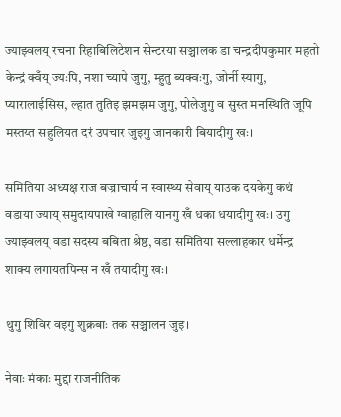ज्याझ्वलय् रचना रिहाबिलिटेशन सेन्टरया सञ्चालक डा चन्द्रदीपकुमार महतो केन्द्रं क्वँय् ज्यःपि, नशा च्यापे जुगु, म्हुतु ब्यक्वःगु, जोर्नी स्यागु, प्यारालाईसिस, ल्हात तुतिइ झमझम जुगु, पोलेजुगु व सुस्त मनस्थिति जूपि मस्तय्त सहुलियत दरं उपचार जुइगु जानकारी बियादीगु खः।

समितिया अध्यक्ष राज बज्राचार्य न स्वास्थ्य सेवाय् याउक दयकेगु कथं वडाया ज्याय् समुदायपाखे ग्वाहालि यानगु खँ धका धयादीगु खः। उगु ज्याझ्वलय् वडा सदस्य बबिता श्रेष्ठ, वडा समितिया सल्लाहकार धर्मेन्द्र शाक्य लगायतपिन्स न खँ तयादीगु खः।

थुगु शिविर वइगु शुक्रबाः तक सञ्चालन जुइ।

नेवाः मंकाः मुद्दा राजनीतिक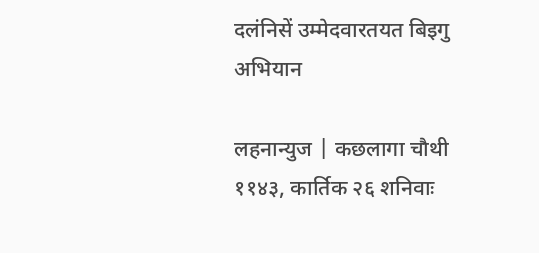दलंनिसें उम्मेदवारतयत बिइगु अभियान

लहनान्युज | कछलागा चौथी ११४३, कार्तिक २६ शनिवाः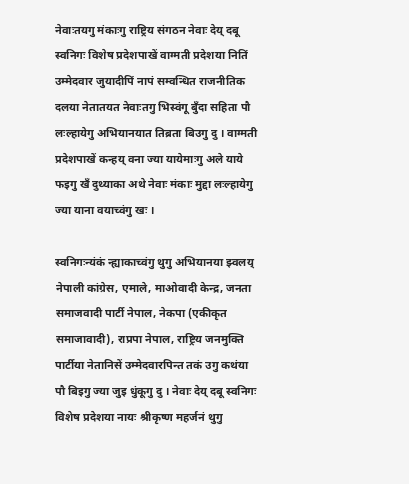नेवाःतयगु मंकाःगु राष्ट्रिय संगठन नेवाः देय् दबू स्वनिगः विशेष प्रदेशपाखें वाग्मती प्रदेशया नितिं उम्मेदवार जुयादीपिं नापं सम्वन्धित राजनीतिक दलया नेतातयत नेवाःतगु भिस्वंगू बुँदा सहिता पौ लःल्हायेगु अभियानयात तिब्रता बिउगु दु । वाग्मती प्रदेशपाखें कन्हय् वना ज्या यायेमाःगु अले याये फइगु खँ दुथ्याका अथे नेवाः मंकाः मुद्दा लःल्हायेगु ज्या याना वयाच्वंगु खः ।

स्वनिगःन्यंकं न्ह्याकाच्वंगु थुगु अभियानया झ्वलय् नेपाली कांग्रेस, एमाले, माओवादी केन्द्र, जनता समाजवादी पार्टी नेपाल, नेकपा (एकीकृत समाजावादी), राप्रपा नेपाल, राष्ट्रिय जनमुक्ति पार्टीया नेतानिसें उम्मेदवारपिन्त तकं उगु कथंया पौ बिइगु ज्या जुइ धुंकूगु दु । नेवाः देय् दबू स्वनिगः विशेष प्रदेशया नायः श्रीकृष्ण महर्जनं थुगु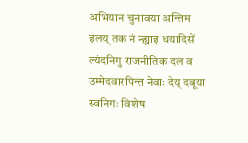अभियान चुनावया अन्तिम इलय् तक नं न्ह्याइ धयादिसें ल्यंदनिगु राजनीतिक दल व उम्मेदवारपिन्त नेवाः देय् दबूया स्वनिगः विशेष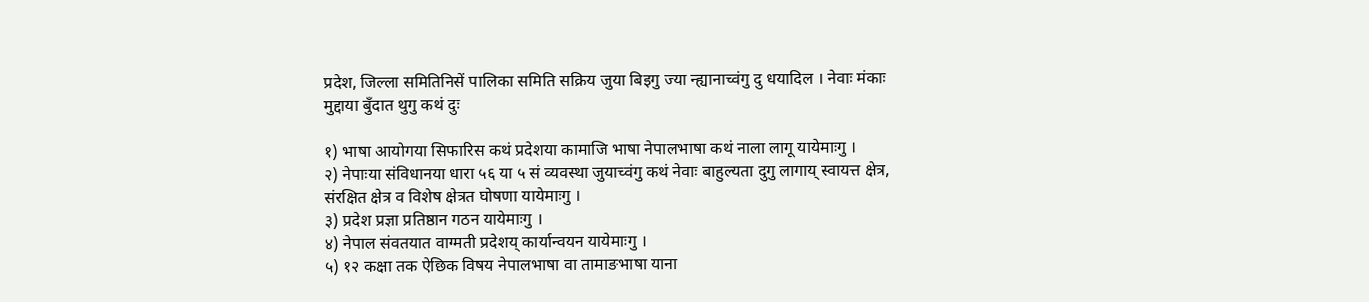प्रदेश, जिल्ला समितिनिसें पालिका समिति सक्रिय जुया बिइगु ज्या न्ह्यानाच्वंगु दु धयादिल । नेवाः मंकाः मुद्दाया बुँदात थुगु कथं दुः

१) भाषा आयोगया सिफारिस कथं प्रदेशया कामाजि भाषा नेपालभाषा कथं नाला लागू यायेमाःगु ।
२) नेपाःया संविधानया धारा ५६ या ५ सं व्यवस्था जुयाच्वंगु कथं नेवाः बाहुल्यता दुगु लागाय् स्वायत्त क्षेत्र, संरक्षित क्षेत्र व विशेष क्षेत्रत घोषणा यायेमाःगु ।
३) प्रदेश प्रज्ञा प्रतिष्ठान गठन यायेमाःगु ।
४) नेपाल संवतयात वाग्मती प्रदेशय् कार्यान्वयन यायेमाःगु ।
५) १२ कक्षा तक ऐछिक विषय नेपालभाषा वा तामाङभाषा याना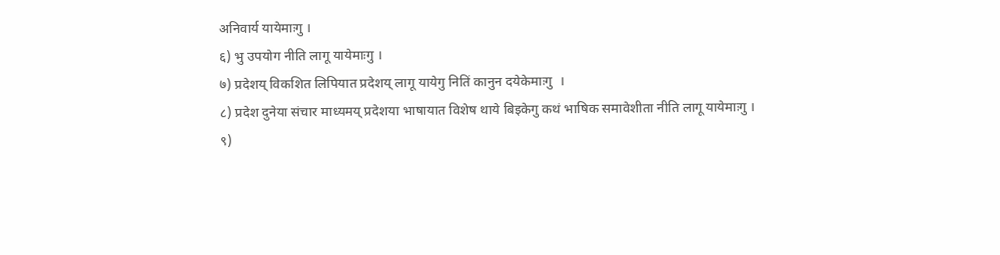अनिवार्य यायेमाःगु ।
६) भु उपयोग नीति लागू यायेमाःगु ।
७) प्रदेशय् विकशित लिपियात प्रदेशय् लागू यायेगु नितिं कानुन दयेकेमाःगु  ।
८) प्रदेश दुनेया संचार माध्यमय् प्रदेशया भाषायात विशेष थाये बिइकेगु कथं भाषिक समावेशीता नीति लागू यायेमाःगु ।
९)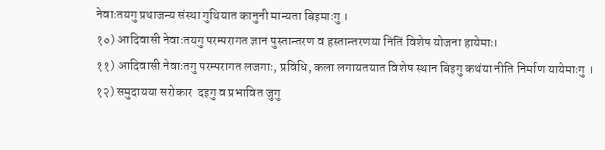नेवाःतयगु प्रथाजन्य संस्था गुथियात कानुनी मान्यता बिइमाःगु ।
१०) आदिवासी नेवाःतयगु परम्परागत ज्ञान पुस्तान्तरण व हस्तान्तरणया नितिं विशेष योजना हायेमाः।
११) आदिवासी नेवाःतगु परम्परागत लजगाः, प्रविधि, कला लगायतयात विशेष स्थान बिइगु कथंया नीति निर्माण यायेमाःगु ।
१२) समुदायया सरोकार  दइगु व प्रभावित जुगु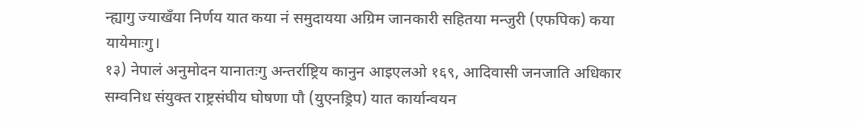न्ह्यागु ज्याखँया निर्णय यात कया नं समुदायया अग्रिम जानकारी सहितया मन्जुरी (एफपिक) कया यायेमाःगु।
१३) नेपालं अनुमोदन यानातःगु अन्तर्राष्ट्रिय कानुन आइएलओ १६९, आदिवासी जनजाति अधिकार सम्वनिध संयुक्त राष्ट्रसंघीय घोषणा पौ (युएनड्रिप) यात कार्यान्वयन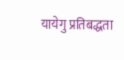यायेगु प्रतिबद्धता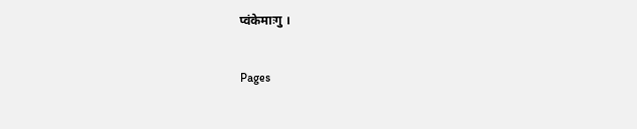प्वंकेमाःगु ।

Pages